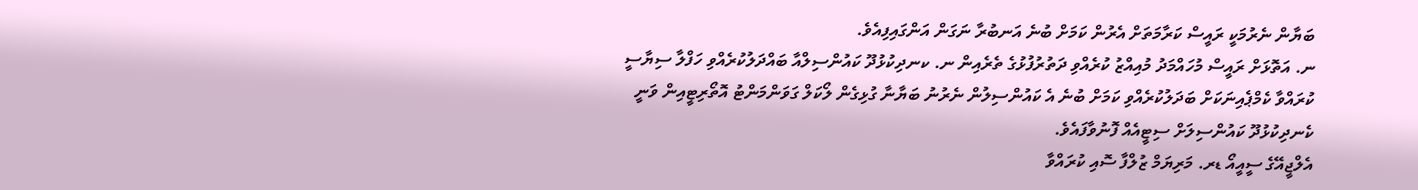ބަޔާން ނެރުމަކީ ރައީސް ކަރާމަތަށް އެރުން ކަމަށް ބުނެ އަނބުރާ ނަގަން އަންގައިފިއެވެ.
ނ. އަތޮޅަށް ރައީސް މުހައްމަދު މުއިއްޒު ކުރެއްވި ދަތުރުފުޅުގެ ތެރެއިން ނ. ކނދިކުޅުދޫ ކައުންސިލްއާ ބައްދަލުކުރެއްވި ހަފްލާ ސިޔާސީ ކުރައްވާ ކެމްޕެއިނަކަށް ބަދަލުކުރެއްވި ކަމަށް ބުނެ އެ ކައުންސިލުން ނެރުނު ބަޔާނާ ގުޅިގެން ލޯކަލް ގަވަންމަންޓު އޮތޯރިޓީއިން ވަނީ ކެނދިކުޅުދޫ ކައުންސިލަށް ސިޓީއެއް ފޮނުވާފައެވެ.
އެލްޖީއޭގެ ސީއީއޯ ޑރ. މަރިޔަމް ޒުލްފާ ސޮއި ކުރައްވާ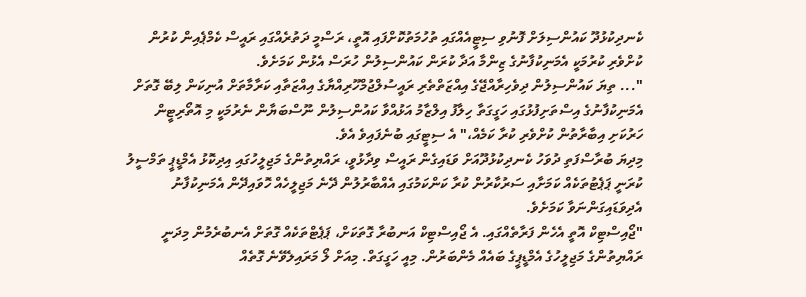ކެނދިކުޅުދޫ ކައުންސިލަށް ފޮނުވި ސިޓީއެއްގައި ތުހުމަތުކޮށްފައި އޮތީ، ރަސްމީ ދަތުރެއްގައި ރައީސް ކެމްޕެއިން ކުރުން ކުށްވެރި ކުރުމަކީ އެމަނިކުފާނުގެ ޒިންމާ އަދާ ކުރަން ކައުންސިލުން ހުރަސް އެޅުން ކަމަށެވެ.
"... ތިޔަ ކައުންސިލުން ދިވެހިރާއްޖޭގެ އިއްޒަތްތެރި ރައީސުލްޖުމްހޫރިއްޔާގެ އިއްޒަތާއި ކަރާމާތަށް އުނިކަން ލިބޭ ގޮތަށް އެމަނިކުފާނުގެ އިސްތަށިފުޅުގައި ހަގީގަތާ ހިލާފު އިލްޒާމު އަޅުއްވާ ކައުންސިލުން ނޫސްބަޔާން ނެރުމަކީ މި އޮތޯރިޓީން ހަރުކަށި އިބާރާތުން ކުށްވެރި ކުރާ ކަމެއް،" އެ ސިޓީގައި ބުނެފައިވެ އެވެ.
މިދިޔަ ބުރާސްފަތި ދުވަހު ކެނދިކުޅުދޫއަށް ވަޑައިގެން ރައީސް ވިދާޅުވީ، ރައްޔިތުންގެ މަޖިލީހުގައި އިދިކޮޅު އެމްޑީޕީ ތަމްސީލު ކުރަނީ ޕަޕެޓުތަކެއް ކަމަށާއި ސަރުކާރުން ކުރާ ކަންކަމުގައި އެއްބާރުލުން ދޭނެ މަޖިލީހެއް ހޮވައިދޭން އެމަނިކުފާނު އެދިވަޑައިގަންނަވާ ކަމަށެވެ.
"ޖޯއިސްޓިކް އޮތީ އެހެން ފަރާތެއްގައި. އެ ޖޯއިސްޓިކް އަނބުރާ ގޮތަކަށް، ޕަޕެޓްތަކެއް ގޮތަށް އެނބުރެމުން މިދަނީ ރައްޔިތުންގެ މަޖިލީހުގެ އެމްޑީޕީގެ ބައެއް މެންބަރުން. މިއީ ހަގީގަތް. މިއަށް ލޯ މަރައިލެވޭނެ ގޮތެއް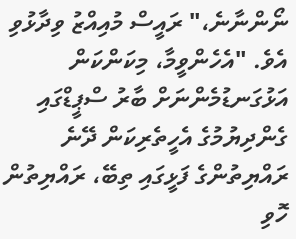ނޯންނާނެ،" ރައީސް މުއިއްޒު ވިދާޅުވި އެވެ. "އެހެންވީމާ، މިކަންކަން އަޅުގަނޑުމެންނަށް ބާރު ސްޕީޑްގައި ގެންދިޔުމުގެ އެހީތެރިކަން ދޭނެ ރައްޔިތުންގެ ފަޅީގައި ތިބޭ، ރައްޔިތުން ހޮވި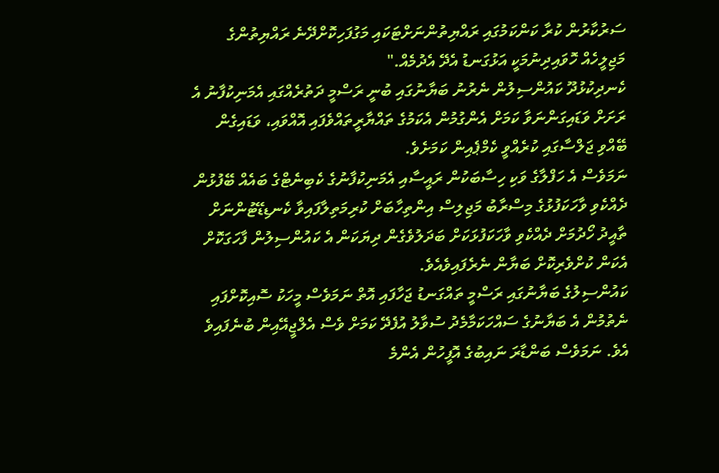ސަރުކާރުން ކުރާ ކަންކަމުގައި ރައްޔިތުންނަށްޓަކައި މަގުފަހިކޮށްދޭނެ ރައްޔިތުންގެ މަޖިލީހެއް ހޮވައިދިނުމަކީ އަޅުގަނޑު އެދޭ އެދުމެއް."
ކެނދިކުޅުދޫ ކައުންސިލުން ނެރުނު ބަޔާނުގައި ބުނީ ރަސްމީ ދަތުރެއްގައި އެމަނިކުފާނު އެ ރަށަށް ވަޑައިގަންނަވާ ކަމަށް އެންގުމުން އެކަމުގެ ތައްޔާރީތައްވެފައި އޮއްވައި، ވަޑައިގެން ބޭއްވި ޖަލްސާގައި ކުރެއްވީ ކެމްޕެއިން ކަމަށެވެ.
ނަމަވެސް އެ ހަފްލާގެ ވަކި ހިސާބަކުން ރައީސާއި އެމަނިކުފާނުގެ ކެބިނެޓްގެ ބައެއް ބޭފުޅުން ދެއްކެވި ވާހަކަފުޅުގެ މިސްރާބު މަޖިލިސް އިންތިހާބަށް ކުރިމަތިލާފައިވާ ކެނޑިޑޭޓުންނަށް ތާއީދު ހޯދުމަށް ދެއްކެވި ވާހަކަފުޅަކަށް ބަދަލުވެގެން ދިޔަކަން އެ ކައުންސިލުން ފާހަގަކޮށް އެކަން ކުށްވެރިކޮށް ބަޔާން ނެރެފައިވެއެވެ.
ކައުންސިލުގެ ބަޔާނުގައި ރަސްމީ ތައްގަނޑު ޖަހާފައި އޮތް ނަމަވެސް މީހަކު ސޮއިކޮށްފައި ނެތުމުން އެ ބަޔާނުގެ ސައްހަކަމާމެދު ސުވާލު އުފެދޭ ކަމަށް ވެސް އެލްޖީއޭއިން ބުނެފައިވެ އެވެ. ނަމަވެސް ބަންޑާރަ ނައިބުގެ އޮފީހުން އެންމެ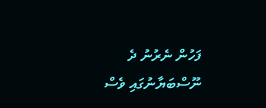ފަހުން ނެރުނު ދެ ނޫސްބަޔާނުގައި ވެސް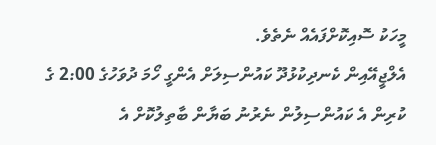މީހަކު ސޮއިކޮށްފައެއް ނެތެވެ.
އެލްޖީއޭއިން ކެނދިކުޅުދޫ ކައުންސިލަށް އެންގީ ހޯމަ ދުވަހުގެ 2:00 ގެ ކުރިން އެ ކައުންސިލުން ނެރުނު ބަޔާން ބާތިލުކޮށް އެ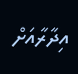އިދާރާއަށް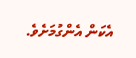އެކަން އެންގުމަށެވެ.